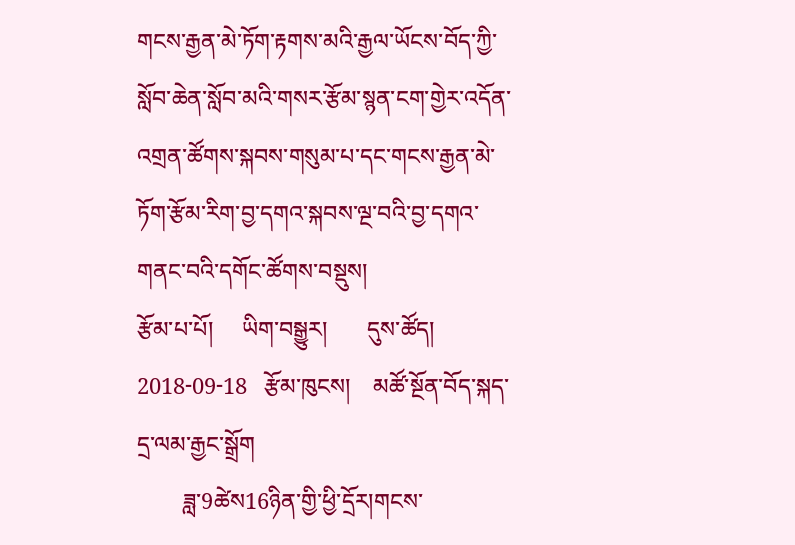གངས་རྒྱན་མེ་ཏོག་རྟགས་མའི་རྒྱལ་ཡོངས་བོད་ཀྱི་སློབ་ཆེན་སློབ་མའི་གསར་རྩོམ་སྙན་ངག་གྱེར་འདོན་འགྲན་ཚོགས་སྐབས་གསུམ་པ་དང་གངས་རྒྱན་མེ་ཏོག་རྩོམ་རིག་བྱ་དགའ་སྐབས་ལྔ་བའི་བྱ་དགའ་གནང་བའི་དགོང་ཚོགས་བསྡུས།
རྩོམ་པ་པོ།     ཡིག་བསྒྱུར།       དུས་ཚོད།   2018-09-18   རྩོམ་ཁུངས།    མཚོ་སྔོན་བོད་སྐད་དྲ་ལམ་རྒྱང་སྒྲོག
        ཟླ་9ཚེས16ཉིན་གྱི་ཕྱི་དྲོར།གངས་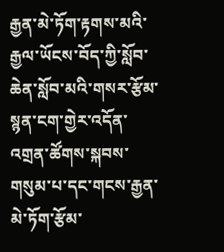རྒྱན་མེ་ཏོག་རྟགས་མའི་རྒྱལ་ཡོངས་བོད་ཀྱི་སློབ་ཆེན་སློབ་མའི་གསར་རྩོམ་སྙན་ངག་གྱེར་འདོན་འགྲན་ཚོགས་སྐབས་གསུམ་པ་དང་གངས་རྒྱན་མེ་ཏོག་རྩོམ་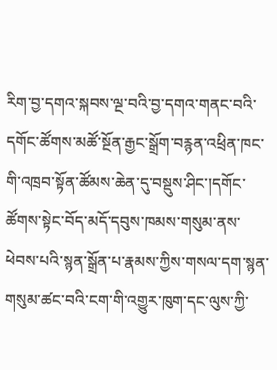རིག་བྱ་དགའ་སྐབས་ལྔ་བའི་བྱ་དགའ་གནང་བའི་དགོང་ཚོགས་མཚོ་སྔོན་རྒྱང་སྒྲོག་བརྙན་འཕྲིན་ཁང་གི་འཁྲབ་སྟོན་ཚོམས་ཆེན་དུ་བསྡུས་ཤིང་།དགོང་ཚོགས་སྟེང་བོད་མདོ་དབུས་ཁམས་གསུམ་ནས་ཕེབས་པའི་སྙན་སྒྲོན་པ་རྣམས་ཀྱིས་གསལ་དག་སྙན་གསུམ་ཚང་བའི་ངག་གི་འགྱུར་ཁུག་དང་ལུས་ཀྱི་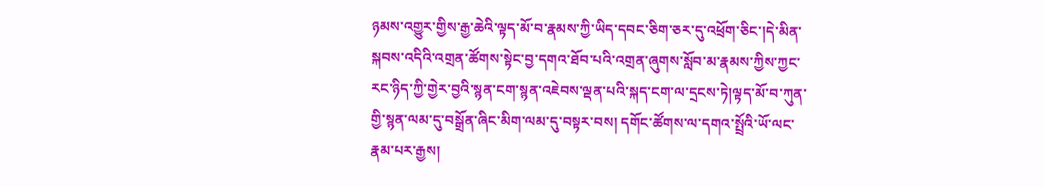ཉམས་འགྱུར་གྱིས་རྒྱ་ཆེའི་ལྟད་མོ་བ་རྣམས་ཀྱི་ཡིད་དབང་ཅིག་ཅར་དུ་འཕྲོག་ཅིང་།དེ་མིན་སྐབས་འདིའི་འགྲན་ཚོགས་སྟེང་བྱ་དགའ་ཐོབ་པའི་འགྲན་ཞུགས་སློབ་མ་རྣམས་ཀྱིས་ཀྱང་རང་ཉིད་ཀྱི་གྱེར་བྱའི་སྙན་ངག་སྙན་འཇེབས་ལྡན་པའི་སྐད་ངག་ལ་དྲངས་ཏེ།ལྟད་མོ་བ་ཀུན་གྱི་སྙན་ལམ་དུ་བསྒྲོན་ཞིང་མིག་ལམ་དུ་བསྟར་བས། དགོང་ཚོགས་ལ་དགའ་སྤྲོའི་ཡོ་ལང་རྣམ་པར་རྒྱས།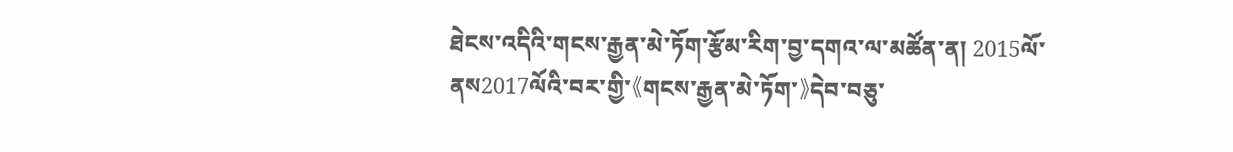ཐེངས་འདིའི་གངས་རྒྱན་མེ་ཏོག་རྩོམ་རིག་བྱ་དགའ་ལ་མཚོན་ན། 2015ལོ་ནས2017ལོའི་བར་གྱི་《གངས་རྒྱན་མེ་ཏོག་》དེབ་བཅུ་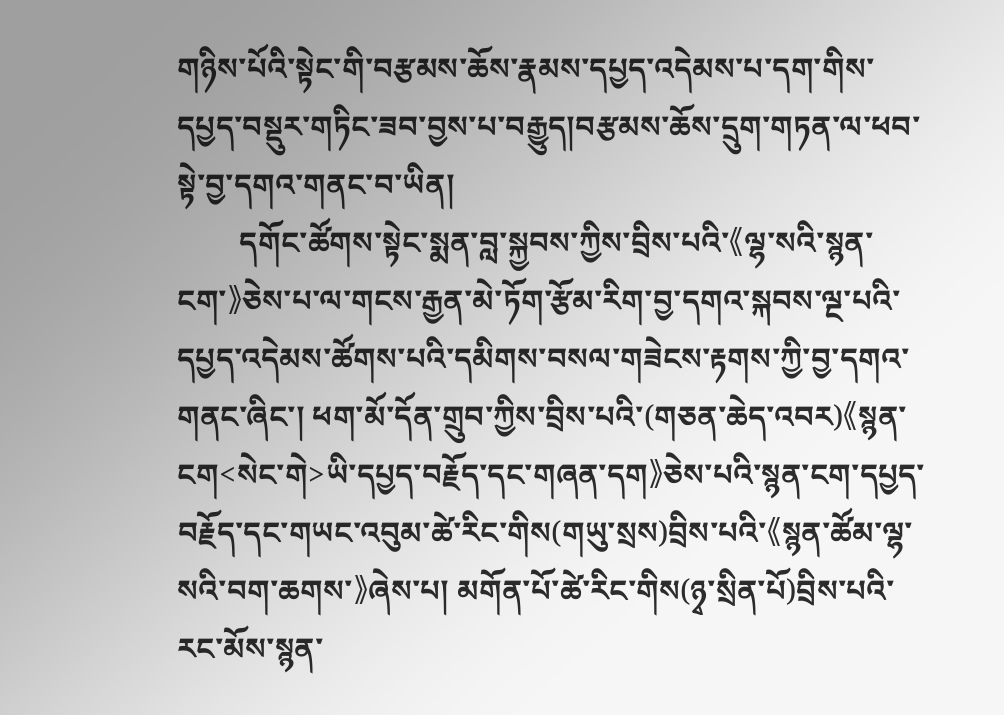གཉིས་པོའི་སྟེང་གི་བརྩམས་ཆོས་རྣམས་དཔྱད་འདེམས་པ་དག་གིས་དཔྱད་བསྡུར་གཏིང་ཟབ་བྱས་པ་བརྒྱུད།བརྩམས་ཆོས་དྲུག་གཏན་ལ་ཕབ་སྟེ་བྱ་དགའ་གནང་བ་ཡིན།
        དགོང་ཚོགས་སྟེང་སྨན་བླ་སྐྱབས་ཀྱིས་བྲིས་པའི་《ལྷ་སའི་སྙན་ངག་》ཅེས་པ་ལ་གངས་རྒྱན་མེ་ཏོག་རྩོམ་རིག་བྱ་དགའ་སྐབས་ལྔ་པའི་དཔྱད་འདེམས་ཚོགས་པའི་དམིགས་བསལ་གཟེངས་རྟགས་ཀྱི་བྱ་དགའ་གནང་ཞིང་། ཕག་མོ་དོན་གྲུབ་ཀྱིས་བྲིས་པའི་(གཅན་ཆེད་འབར)《སྙན་ངག<སེང་གེ>ཡི་དཔྱད་བརྗོད་དང་གཞན་དག》ཅེས་པའི་སྙན་ངག་དཔྱད་བརྗོད་དང་གཡང་འབུམ་ཚེ་རིང་གིས(གཡུ་སྲས)བྲིས་པའི་《སྙན་ཚོམ་ལྷ་སའི་བག་ཆགས་》ཞེས་པ། མགོན་པོ་ཚེ་རིང་གིས(ཉྭ་སྲིན་པོ)བྲིས་པའི་རང་མོས་སྙན་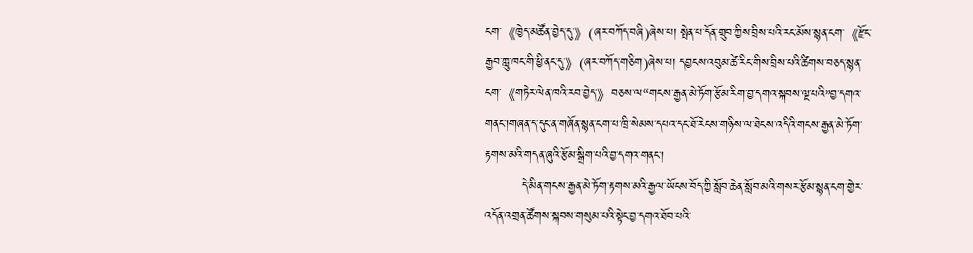ངག་《ཁྱེད་མཚོན་བྱེད་དུ་》(ཞར་བཀོད་བཞི)ཞེས་པ། སྤེན་པ་དོན་གྲུབ་ཀྱིས་བྲིས་པའི་རང་མོས་སྙན་ངག་《རྫོང་རྒྱབ་ཀླུ་ཁང་གི་ཕྱི་ནང་དུ་》(ཞར་བཀོད་གཅིག)ཞེས་པ། དབྱངས་འབུམ་ཚེ་རིང་གིས་བྲིས་པའི་ཚིགས་བཅད་སྙན་ངག་《གཏེར་ལེན་ཁའི་རབ་བྱེད་》བཅས་ལ“གངས་རྒྱན་མེ་ཏོག་རྩོམ་རིག་བྱ་དགའ་སྐབས་ལྔ་པའི”བྱ་དགའ་གནང་།གཞན་ད་དུང་ན་གཞོན་སྙན་ངག་པ་ཁྲི་སེམས་དཔའ་དང་ཐོ་རེངས་གཉིས་ལ་ཐེངས་འདིའི་གངས་རྒྱན་མེ་ཏོག་རྟགས་མའི་གདན་ཞུའི་རྩོམ་སྒྲིག་པའི་བྱ་དགའ་གནང་།
         དེ་མིན་གངས་རྒྱན་མེ་ཏོག་རྟགས་མའི་རྒྱལ་ཡོངས་བོད་ཀྱི་སློབ་ཆེན་སློབ་མའི་གསར་རྩོམ་སྙན་ངག་གྱེར་འདོན་འགྲན་ཚོགས་སྐབས་གསུམ་པའི་སྟེང་བྱ་དགའ་ཐོབ་པའི་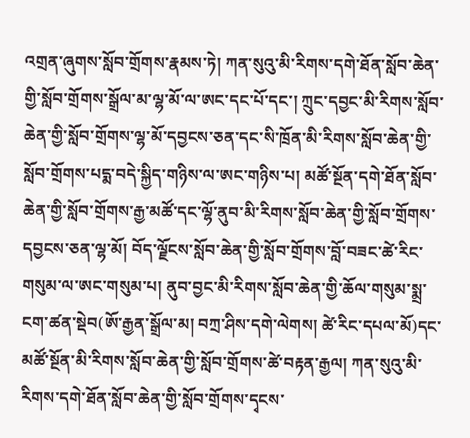འགྲན་ཞུགས་སློབ་གྲོགས་རྣམས་ཏེ། ཀན་སུའུ་མི་རིགས་དགེ་ཐོན་སློབ་ཆེན་གྱི་སློབ་གྲོགས་སྒྲོལ་མ་ལྷ་མོ་ལ་ཨང་དང་པོ་དང་། ཀྲུང་དབྱང་མི་རིགས་སློབ་ཆེན་གྱི་སློབ་གྲོགས་ལྷ་མོ་དབྱངས་ཅན་དང་སི་ཁྲོན་མི་རིགས་སློབ་ཆེན་གྱི་སློབ་གྲོགས་པདྨ་བདེ་སྐྱིད་གཉིས་ལ་ཨང་གཉིས་པ། མཚོ་སྔོན་དགེ་ཐོན་སློབ་ཆེན་གྱི་སློབ་གྲོགས་རྒྱ་མཚོ་དང་ལྷོ་ནུབ་མི་རིགས་སློབ་ཆེན་གྱི་སློབ་གྲོགས་དབྱངས་ཅན་ལྷ་མོ། བོད་ལྗོངས་སློབ་ཆེན་གྱི་སློབ་གྲོགས་བློ་བཟང་ཚེ་རིང་གསུམ་ལ་ཨང་གསུམ་པ། ནུབ་བྱང་མི་རིགས་སློབ་ཆེན་གྱི་ཆོལ་གསུམ་སྨྲ་ངག་ཚན་སྡེབ(ཨོ་རྒྱན་སྒྲོལ་མ། བཀྲ་ཤིས་དགེ་ལེགས། ཚེ་རིང་དཔལ་མོ)དང་མཚོ་སྔོན་མི་རིགས་སློབ་ཆེན་གྱི་སློབ་གྲོགས་ཚེ་བརྟན་རྒྱལ། ཀན་སུའུ་མི་རིགས་དགེ་ཐོན་སློབ་ཆེན་གྱི་སློབ་གྲོགས་དྭངས་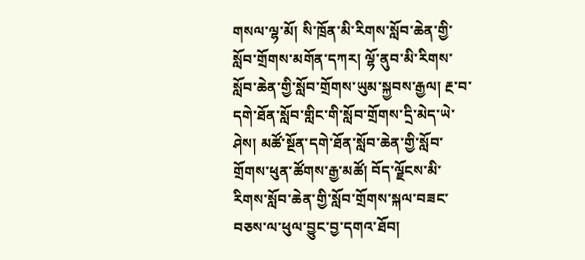གསལ་ལྷ་མོ། སི་ཁྲོན་མི་རིགས་སློབ་ཆེན་གྱི་སློབ་གྲོགས་མགོན་དཀར། ལྷོ་ནུབ་མི་རིགས་སློབ་ཆེན་གྱི་སློབ་གྲོགས་ཡུམ་སྐྱབས་རྒྱལ། རྔ་བ་དགེ་ཐོན་སློབ་གླིང་གི་སློབ་གྲོགས་དྲི་མེད་ཡེ་ཤེས། མཚོ་སྔོན་དགེ་ཐོན་སློབ་ཆེན་གྱི་སློབ་གྲོགས་ཕུན་ཚོགས་རྒྱ་མཚོ། བོད་ལྗོངས་མི་རིགས་སློབ་ཆེན་གྱི་སློབ་གྲོགས་སྐལ་བཟང་བཅས་ལ་ཕུལ་བྱུང་བྱ་དགའ་ཐོབ།